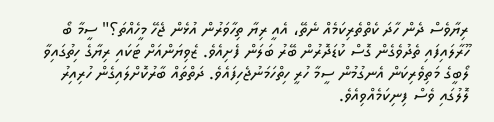ރިޔާވެސް ދެން ހާދަ ކެތްތެރިކަމެއް ނެތޭ، އެއީ ރިޔާ ތިހާވަރުން އުޅެން ޖެހޭ މީހެއްތަ؟" ސީމާ ބޯ ހޫރާލައިފައި ތެދުވެގެން ގޮސް ކުޑަދޮރުން ބޭރު ބަލަން ފެށިއެވެ. ޒެވިޔަންއަށް ޓަކައި ރިޔާގެ ހިތުގައިވާ ލޯބީގެ މަތިވެރިކަން އެނގުމުން ސީމާ ހުރީ ހިތްހަމަނުޖެހިފައެވެ. ދަތްތައް ބާރުކޮށްލައިގެން ހުރިއިރު ލޮލުގައި ވެސް ފިނިކަމެއްވިއެވެ.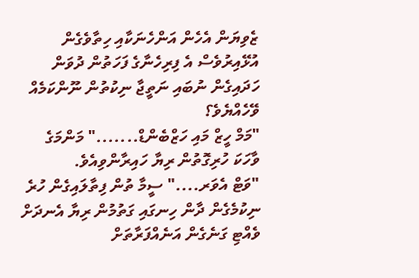ޒެވިޔަން އެހެން އަންހެނަކާއި ހިތާވެގެން އުޅޭއިރުވެސް އެ ފިރިހެނާގެ ފަހަތުން ދުވަން ހަދައިގެން ނުބައި ނަތީޖާ ނިކުތުން ނޫންކަމެއް ވޭހެއްޔެވެ؟
"މަމް ހީޒް މައި ހަޒްބެންޑް......." މަންމަގެ ވާހަކަ ހުރިގޮތުން ރިޔާ ހައިރާންވިއެވެ.
"ވަޓް އެވަރ...." ސީމާ ތުން ފިތާލައިގެން ހުރެ ނިކުމެގެން ދާން ހިނގައި ގަތުމުން ރިޔާ އެނދަށް ވެއްޓި ގަނެގެން އަނެއްފަރާތަށް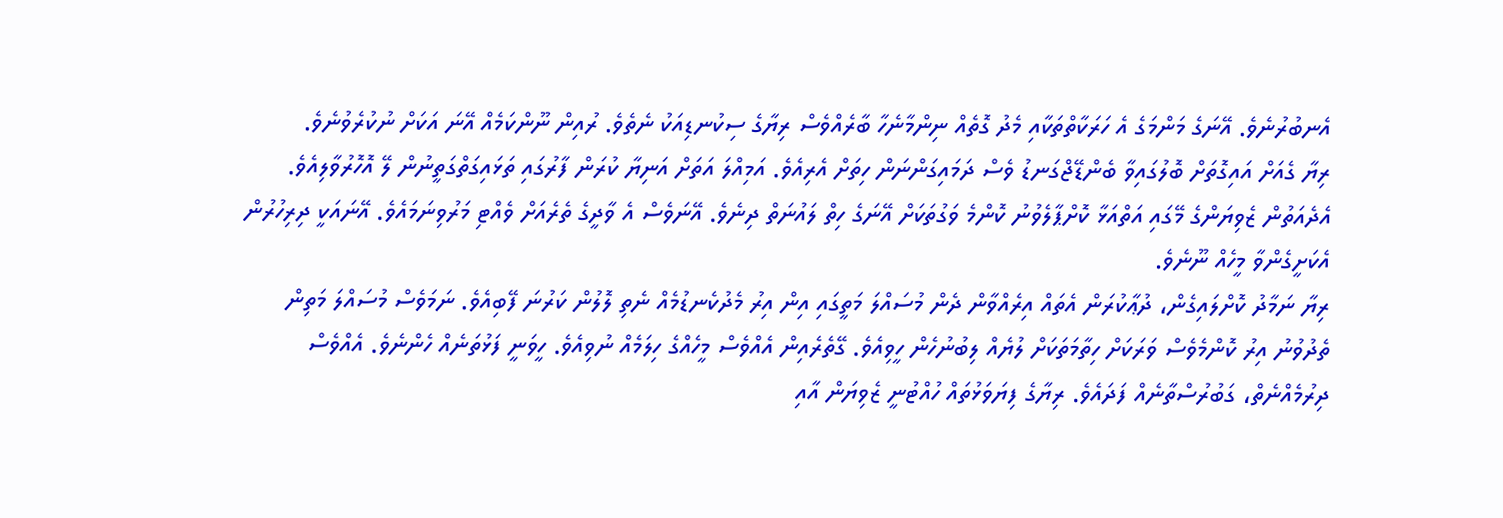އެނބުރުނެވެ. އޭނަގެ މަންމަގެ އެ ހަރަކާތްތަކާއި މެދު ގޮތެއް ނިންމާނެހާ ބާރެއްވެސް ރިޔާގެ ސިކުނޑިއަކު ނެތެވެ. ރުއިން ނޫންކަމެއް އޭނަ އަކަށް ނުކުރެވުނެވެ.
ރިޔާ ގެއަށް އައިގޮތަށް ބޮލުގައިވާ ބެންޑޭޖްގަނޑު ވެސް ދަމައިގަންނަން ހިތަށް އެރިއެވެ. އަމިއްލަ އަތަށް އަނިޔާ ކުރަން ފާރުގައި ތަޅައިގަތްގަތީނުން ލޭ އޮހޮރުވާލިއެވެ. އެދެއަތުން ޒެވިޔަންގެ މޭގައި އަތްއަޅާ ކޮށްޕާލެވުނު ކޮންމެ ވަގުތަކަށް އޭނަގެ ހިތް ލައުނަތް ދިނެވެ. އޭނަވެސް އެ ވާދީގެ ތެރެއަށް ވެއްޓި މަރުވިނަމައެވެ. އޭނައަކީ ދިރިހުރުން އެކަށީގެންވާ މީހެއް ނޫނެވެ.
ރިޔާ ނަމާދު ކޮށްލައިގެން، ދުޢާކުރަން އެތައް އިރެއްވާން ދެން މުސައްލަ މަތީގައި އިން އިރު މެދުކެނޑުމެއް ނެތި ލޮލުން ކަރުނަ ފޭބިއެވެ. ނަމަވެސް މުސައްލަ މަތިން ތެދުވުނު އިރު ކޮންމެވެސް ވަރަކަށް ހިތާމަތަކަށް ލުޔެއް ލިބުނުހެން ހީވިއެވެ. ގޭތެރެއިން އެއްވެސް މީހެއްގެ ހިލަމެއް ނުވިއެވެ. ހީވަނީ ފަޅުތަނެއް ހެންނެވެ. އެއްވެސް ދިރުމެއްނެތް، ގަބުރުސްތާނެއް ފަދައެވެ. ރިޔާގެ ފިޔަވަޅުތައް ހުއްޓުނީ ޒެވިޔަން އާއި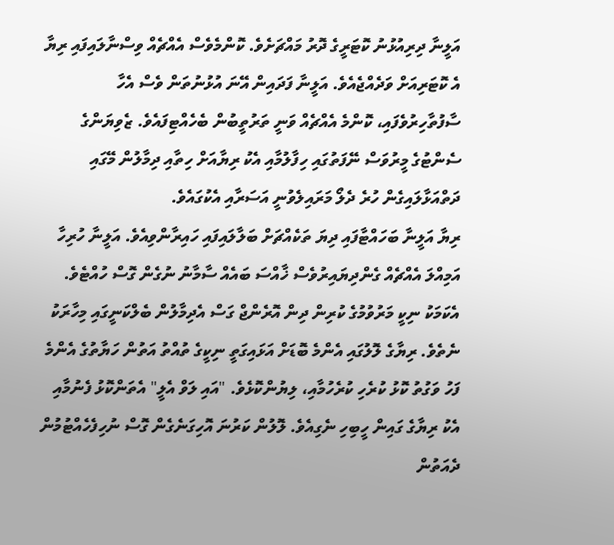އަލީނާ ދިރިއުޅުނު ކޮޓަރީގެ ދޮރު މައްޗަށެވެ. ކޮންމެވެސް އެއްޗެއް ވިސްނާލައިފައި ރިޔާ އެ ކޮޓަރިއަށް ވަދެއްޖެއެވެ. އަލީނާ ފަދައިން އޭނަ އުޅުނުތަން ވެސް އެހާ ސާފުތާހިރުވެފައި، ކޮންމެ އެއްޗެއް ވަނީ ތަރުތީބުން ބެހެއްޓިފައެވެ. ޒެވިޔަންގެ ސެންޓުގެ މީރުވަސް ނޭފަތުގައި ހިފާލުމާއި އެކު ރިޔާއަށް ހިތާއި ދިމާލުން މޭގައި ދަތްއަޅާލައިގެން ހުރެ ދެލޯ މަރައިލެވުނީ އަސަރާއި އެކުގައެވެ.
ރިޔާ އަލީނާ ބަހައްޓާފައި ދިޔަ ތަކެއްޗަށް ބަލާލައިފައި ހައިރާންވިއެވެ. އަލީނާ ހުރިހާ އަމިއްލަ އެއްޗެއް ގެންދިޔައިރުވެސް ޚާއްސަ ބައެއް ސާމާނު ނުގެން ގޮސް ހުއްޓެވެ. އެކަމަކު ނިކީ މަރުވުމުގެ ކުރިން ދިން އޮރެންޖް ގަސް އެދިމާލުން ބެލްކަނީގައި މިހާރަކު ނެތެވެ. ރިޔާގެ ލޮލުގައި އެންމެ ބޮޑަށް އަޅައިގަތީ ނިކީގެ ތުއްތު އަތުން ހަޔާތުގެ އެންމެ ފަހު ވަގުތު ކޮޅު ކުރެހި ކުރެހުމާއި، ލިޔުންކޮޅެވެ. "އައި ލަވް އެލީ" އެތަންކޮޅު ފެނުމާއި އެކު ރިޔާގެ ގައިން ހީބިހި ނެގިއެވެ. ލޮލުން ކަރުނަ އޮހިގަނެގެން ގޮސް ނުހިފެހެއްޓުމުން ދެއަތުން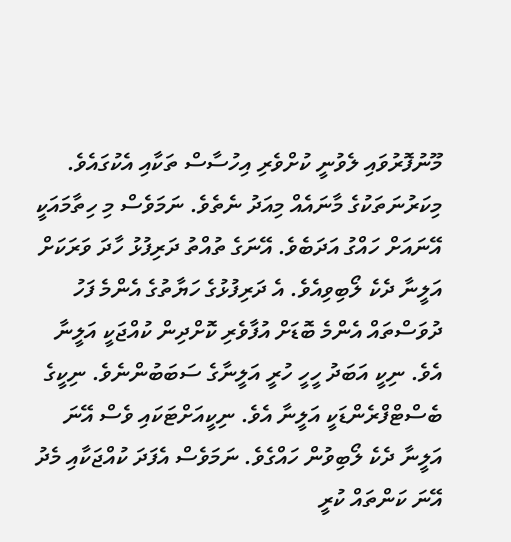މޫނުފޮރުވައި ލެވުނީ ކުށްވެރި އިހުސާސް ތަކާއި އެކުގައެވެ. މިކަރުނަތަކުގެ މާނައެއް މިއަދު ނެތެވެ. ނަމަވެސް މި ހިތާމައަކީ އޭނައަށް ހައްގު އަދަބެވެ. އޭނަގެ ތުއްތު ދަރިފުޅު ހާދަ ވަރަކަށް އަލީނާ ދެކެ ލޯބިވިއެވެ. އެ ދަރިފުޅުގެ ހަޔާތުގެ އެންމެ ފަހު ދުވަސްތައް އެންމެ ބޮޑަށް އުފާވެރި ކޮށްދިން ކުއްޖަކީ އަލީނާ އެވެ. ނިކީ އަބަދު ހީހީ ހުރީ އަލީނާގެ ސަބަބުންނެވެ. ނިކީގެ ބެސްޓްފްރެންޑަކީ އަލީނާ އެވެ. ނިކީއަށްޓަކައި ވެސް އޭނަ އަލީނާ ދެކެ ލޯބިވުން ހައްގެވެ. ނަމަވެސް އެފަދަ ކުއްޖަކާއި މެދު އޭނަ ކަންތައް ކުރީ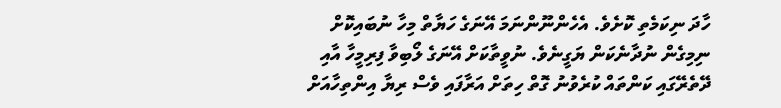ހާދަ ނިކަމެތި ކޮށެވެ. އެހެންނޫންނަމަ އޭނަގެ ހަޔާތް މިހާ ނުބައިކޮށް ނިމިގެން ނުދާނެކަން ޔަގީނެވެ. ނުވީތާކަށް އޭނަގެ ލޯބިވާ ފިރިމީހާ އާއި ދޭތެރޭގައި ކަންތައް ކުރެވުނު ގޮތް ހިތަށް އަރާފައި ވެސް ރިޔާ އިންތިހާއަށް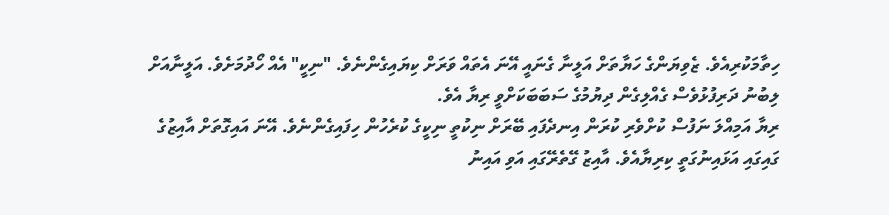ހިތާމަކުރިއެވެ. ޒެވިޔަންގެ ހަޔާތަށް އަލީނާ ގެނައީ އޭނަ އެތައް ވަރަށް ކިޔައިގެންނެވެ. "ނިކީ" އެއް ހޯދުމަށެވެ. އަލީނާއަށް ލިބުނު ދަރިފުޅުވެސް ގެއްލިގެން ދިޔުމުގެ ސަބަބަކަށްވީ ރިޔާ އެވެ.
ރިޔާ އަމިއްލަ ނަފުސް ކުށްވެރި ކުރަން އިނދެފައި ބޭރަށް ނިކުތީ ނިކީގެ ކުރެހުން ހިފައިގެންނެވެ. އޭނަ އައިގޮތަށް އާއިޒުގެ ގައިގައި އަޅައިނުގަތީ ކިރިޔާއެވެ. އާއިޒު ގޭތެރޭގައި އަވި އައިނު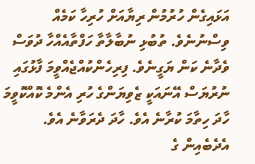އަޅައިގެން ހުރުމުން ރިޔާއަށް ހުރިހާ ކަމެއް ވިސްނުނެވެ. ތުބުޅި ނުބާލާތާ ހަފްތާއެއްހާ ދުވަސް ވެދާނެ ކަން ޔަގީނެވެ. ފިރިހެންކުއްޖެއްވީމަ ފާޅުގައި ނުރުޔަސް އޭނައަކީ ޒެވިޔަންގެ ހުރި އެންމެ ކޮއްކޮވީމަ ހާދަ ހިތާމަ ކުރާނެ އެވެ. ހާދަ ދެރަވާނެ އެވެ. އެދެބެއިން ގެ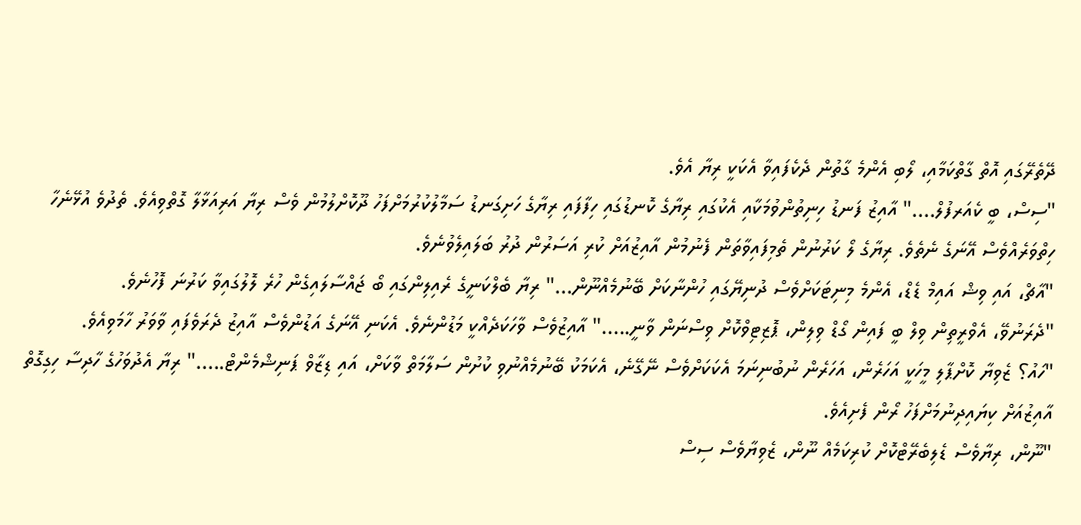ދޭތެރޭގައި އޮތް ގާތްކަމާއި، ލޯބި އެންމެ ގާތުން ދެކެފައިވާ އެކަކީ ރިޔާ އެވެ.
"ސިސް، ބީ ކެއަރފުލް...." އާއިޒު ފަނޑު ހިނިތުންވުމަކާއި އެކުގައި ރިޔާގެ ކޮނޑުގައި ހިފާފައި ރިޔާގެ ހަށިގަނޑު ސަމާލުކުރުމަށްފަހު ދޫކޮށްލުމުން ވެސް ރިޔާ އަރިއަޅާލާ ގޮތްވިއެވެ. ތެދުވެ އުޅޭނެހާ ހިތްވަރެއްވެސް އޭނަގެ ނެތެވެ. ރިޔާގެ ލޯ ކަރުނުން ތެމިފައިވާތަން ފެނުމުން އާއިޒުއަށް ކުރި އަސަރުން ދުރު ބަލައިލެވުނެވެ.
"އާޗް، އައި ވިޝް އައިމް ޑެޑް، އެންމެ މިނިޓަކަށްވެސް ދުނިޔޭގައި ހުންނާކަށް ބޭނުމެއްނޫން..." ރިޔާ ބެލްކަނީގެ ރެއިލިންގައި ބޯ ޖައްސާލައިގެން ހުރެ ލޮލުގައިވާ ކަރުނަ ފޮހުނެވެ.
"ދެރަނުވޭ، އެވްރީތިން ވިލް ބީ ފައިން ގޯޑް ވިލިން، ޕޮޒިޓިވްކޮށް ވިސްނަން ވާނީ....." އާއިޒުވެސް ވާހަކަދެއްކީ މަޑުންނެވެ. އެކަނި އޭނަގެ އަޑުންވެސް އާއިޒު ދެރަވެފައި ވާވަރު ހާމަވިއެވެ.
"ހައު؟ ޒެވިޔާ ކޮށްޕާލި މީހަކީ އަހަރެން، އަހަރެން ނުބުނިނަމަ އެކަކަށްވެސް ނޭގޭނެ، އެކަމަކު ބޭނުމެއްނުވި ކުށުން ސަލާމަތް ވާކަށް، އައި ޑިޒާވް ޕަނިޝްމެންޓް....." ރިޔާ އެދުވަހުގެ ހާދިސާ ހިގިގޮތް އާއިޒުއަށް ކިޔައިދިނުމަށްފަހު ރޯން ފެށިއެވެ.
"ނޫން، ރިޔާވެސް ޑެލިބެރޭޓްކޮށް ކުރިކަމެއް ނޫން، ޒެވިޔާވެސް ސިސް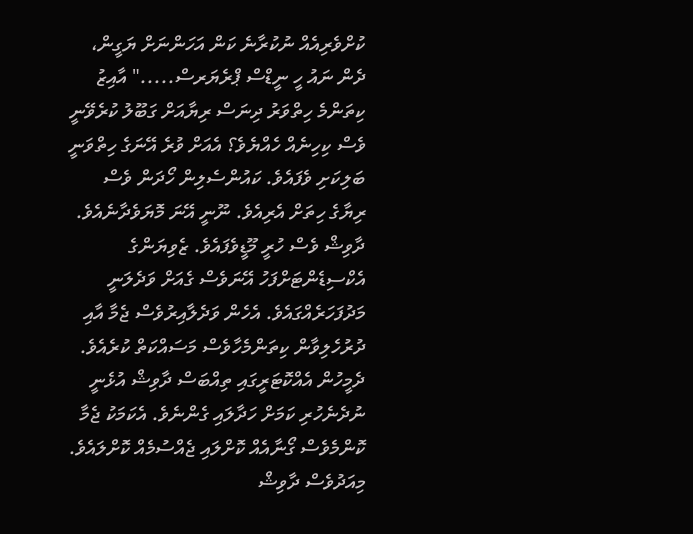ކުށްވެރިއެއް ނުކުރާނެ ކަން އަހަންނަށް ޔަގީން، ދެން ނައު ހީ ނީޑްސް ޕްރެޔަރސް....." އާއިޒު ކިތަންމެ ހިތްވަރު ދިނަސް ރިޔާއަށް ގަބޫލު ކުރެވޭނީ ވެސް ކިހިނެއް ހެއްޔެވެ؟ އެއަށް ވުރެ އޭނަގެ ހިތްވަނީ ބަލިކަށި ވެފައެވެ. ކައުންސެލިން ހޯދަން ވެސް ރިޔާގެ ހިތަށް އެރިއެވެ. ނޫނީ އޭނަ މޮޔަވެދާނެއެވެ.
ދާވިޝް ވެސް ހުރީ މޫޑީވެފައެވެ. ޒެވިޔަންގެ އެކްސިޑެންޓަށްފަހު އޭނަވެސް ގެއަށް ވަދެލަނީ މަދުފަހަރެއްގައެވެ. އެހެން ވަދެލާއިރުވެސް ޖެމާ އާއި ދުރުހެލިވާން ކިތަންމެހާވެސް މަސައްކަތް ކުރެއެވެ. ދެމީހުން އެއްކޮޓަރީގައި ތިއްބަސް ދާވިޝް އުޅެނީ ނުދެނެހުރި ކަމަށް ހަދާލައި ގެންނެވެ. އެކަމަކު ޖެމާ ކޮންމެވެސް ގޯނާއެއް ކޮށްލައި ޖެއްސުމެއް ކޮށްލައެވެ. މިއަދުވެސް ދާވިޝް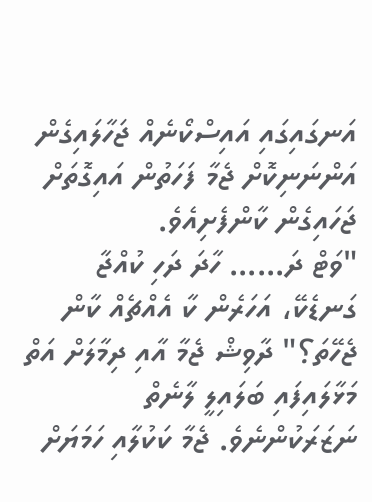އަނގައިގައި އައިސްކޯނެއް ޖަހާލައިގެން އަންނަނިކޮށް ޖެމާ ފަހަތުން އައިގޮތަށް ޖަހައިގެން ކާންފެށިއެވެ.
"ވަޓް ދަ...... ހާދަ ދަހި ކުއްޖާ ގަނޑެކޭ، އަހަރެން ކާ އެއްޗެއް ކާން ޖެހޭތަ؟" ދާވިޝް ޖެމާ އާއި ދިމާލަށް އަތް މަޅާލައިފައި ބަލައިލީ ލާނެތް ނަޒަރަކުންނެވެ. ޖެމާ ކަކުލާއި ހަމަޔަށް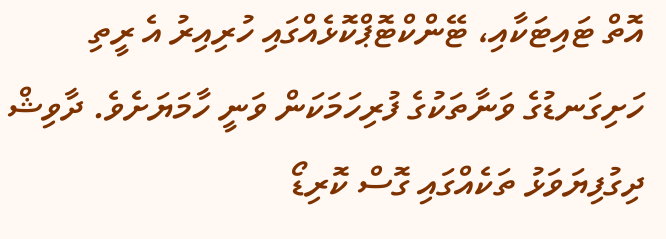އޮތް ޓައިޓަކާއި، ޓޭންކްޓޮޕްކޮޅެއްގައި ހުރިއިރު އެ ރީތި ހަށިގަނޑުގެ ވަނާތަކުގެ ފުރިހަމަކަން ވަނީ ހާމަޔަށެވެ. ދާވިޝް ދިގުފިޔަވަޅު ތަކެއްގައި ގޮސް ކޮރިޑޯ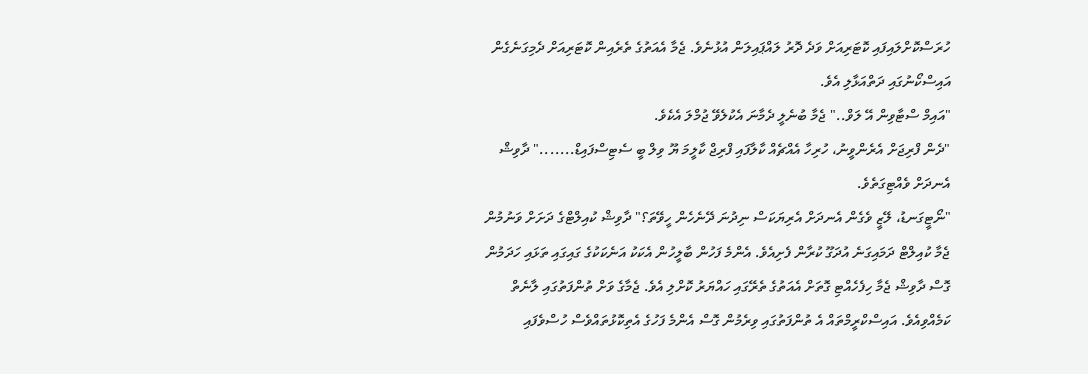ހުރަސްކޮށްލައިފައި ކޮޓަރިއަށް ވަދެ ދޮރު ލައްޕައިލަން އުޅުނެވެ. ޖެމާ އެއަތުގެ ތެރެއިން ކޮޓަރިއަށް ދެމިގަނެގެން އައިސްކޯނުގައި ދަތްއަޅާލި އެވެ.
"އައިމް ސްޓާވިން އޭ ލަވް.." ޖެމާ ބުނެލީ ދެމާނަ އެކުލެވޭ ޖުމްލަ އެކެވެ.
"ދެން ފްރިޖަށް އެރެންވީނު، ހުރިހާ އެއްޗެއް ކާލާފައި ފްރިޖް ކާލީމަ ޔޫ ވިލް ބީ ސެޓިސްފައިޑް......." ދާވިޝް އެނދަށް ވެއްޓިގަތެވެ.
"ނޯޓީގަނޑު، ލޭޒީ ވެގެން އެނދަށް އެރިޔަކަސް ނިދުނަ ދޭނެހެން ހީވޭތަ؟" ދާވިޝް ކުއިލްޓްގެ ދަށަށް ވަނުމުން ޖެމާ ކުއިލްޓް ދަމައިގަނެ އުދަގޫ ކުރާން ފެށިއެވެ. އެންމެ ފަހުން ބާލީހުން އެކަކު އަނެކަކުގެ ގައިގައި ތަޅައި ހަދަމުން ގޮސް ދާވިޝް ޖެމާ ހިފެހެއްޓި ގޮތަށް އެއަތުގެ ތެރޭގައި ހައްޔަރު ކޮށްލި އެވެ. ޖެމާގެ ވަށް ތުންފަތުގައި ލާނެތް ކަމެއްވިއެވެ. އައިސްކްރީމްތައް އެ ތުންފަތުގައި ވިރެމުން ގޮސް އެންމެ ފަހުގެ އެތިކޮޅުތައްވެސް ހުސްވެފައި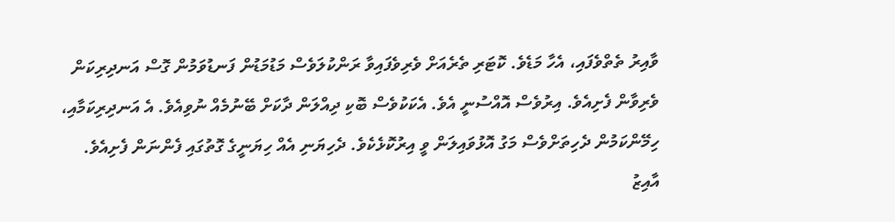ވާއިރު ތެތްވެފައި، އެހާ މަޑެވެ. ކޮޓަރި ތެރެއަށް ވެރިވެފައިވާ ރަންކުލަވެސް މަޑުމަޑުން ފަނޑުވަމުން ގޮސް އަނދިރިކަން ވެރިވާން ފެށިއެވެ. އިރުވެސް އޮއްސުނީ އެވެ. އެކަކުވެސް ބޮކި ދިއްލަން ދާކަށް ބޭނުމެއް ނުވިއެވެ. އެ އަނދިރިކަމާއި، ހިމޭންކަމުން ދެހިތަށްވެސް މަގު އޮޅުވައިލަން ވީ އިރުކޮޅެކެވެ. ދެހިޔަނި އެއް ހިޔަނީގެ ގޮތުގައި ފެންނަން ފެށިއެވެ.
އާއިޒު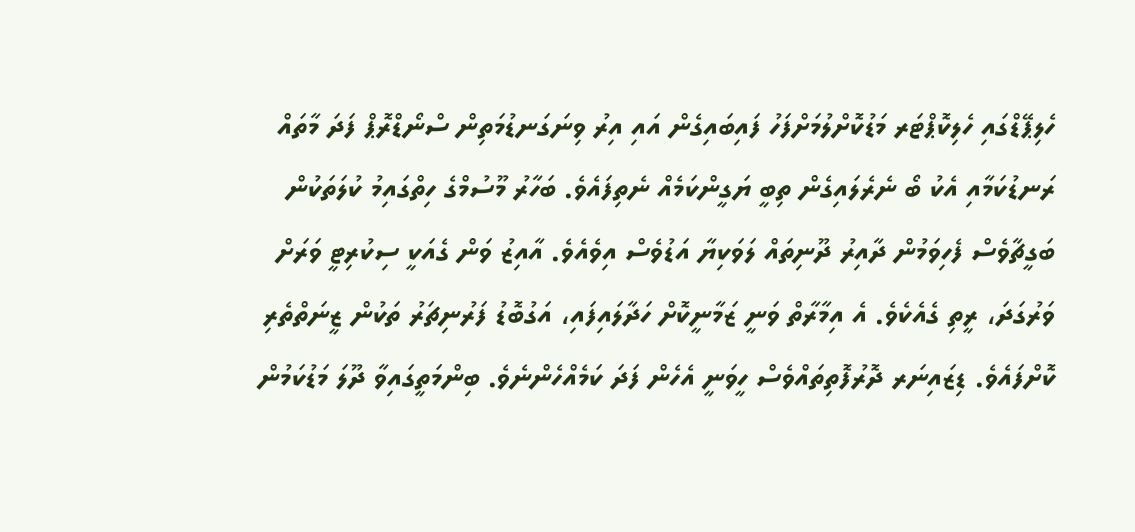ހެލިޕޭޑްގައި ހެލިކޮޕްޓަރ މަޑުކޮށްލުމަށްފަހު ފައިބައިގެން އައި އިރު ވިނަގަނޑުމަތިން ސްނޯޑްރޮޕް ފަދަ މާތައް ރަނޑުކަމާއި އެކު ބޯ ނެރެލައިގެން ތިބީ ޔަގީންކަމެއް ނެތިފައެވެ. ބަހާރު މޫސުމްގެ ހިތްގައިމު ކުލަތަކުން ބަގީޗާވެސް ފެހިވަމުން ދާއިރު ދޫނިތައް ލަވަކިޔާ އަޑުވެސް އިވެއެވެ. އާއިޒު ވަން ގެއަކީ ސިކުރިޓީ ވަރަށް ވަރުގަދަ، ރީތި ގެއެކެވެ. އެ އިމާރާތް ވަނީ ޒަމާނީކޮށް ހަދާލައިފައި، އަގުބޮޑު ފަރުނިޗަރު ތަކުން ޒީނަތްތެރި ކޮށްފައެވެ. ޑިޒައިނަރ ދޮރުފޮތިތައްވެސް ހީވަނީ އެހެން ފަދަ ކަމެއްހެންނެވެ. ބިންމަތީގައިވާ ދޫލަ މަޑުކަމުން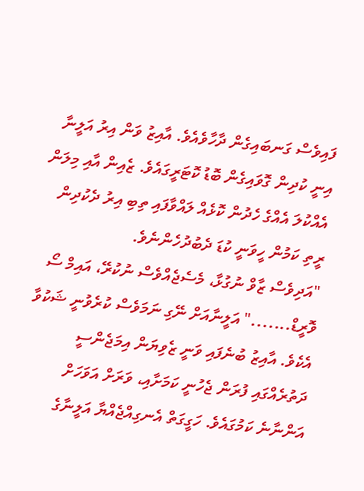ފައިވެސް ގަނބައިގެން ދާހާވެއެވެ. އާއިޒު ވަން އިރު އަލީނާ އިނީ ކުދިން ގޮވައިގެން ބޮޑު ކޮޓަރީގައެވެ. ޒެއިން އާއި މިލަން އެއްކުލަ އެއްގެ ހެދުން ކޮޅެއް ލައްވާފައި ތިބި އިރު ދެކުދިން ރީތި ކަމުން ހީވަނީ ކުޑަ ދެބުދުހެންނެވެ.
"އަދިވެސް ޒާވް ނުގުޅާ، މެސެޖެއްވެސް ނުކުރޭ، އައިމް ސޯ ވޮރީޑް......." އަލީނާއަށް ނޭގި ނަމަވެސް ކުރެވުނީ ޝަކުވާ އެކެވެ. އާއިޒު ބުނެފައި ވަނީ ޒެވިޔަން އިމަޖެންސީ ދަތުރެއްގައި ފުރަން ޖެހުނީ ކަމަށާއި، ވަރަށް އަވަހަށް އަންނާނެ ކަމުގައެވެ. ހަގީގަތް އެނގިއްޖެއްޔާ އަލީނާގެ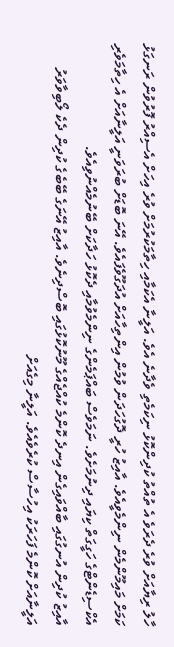ހާލު ރިޔާއަށް ވުރެ ދެރަވެ އެ ތުއްތު ކުދިންކޮޅު ނިކަމެތި ވެދާނެ އެވެ. އަލީނާ އެކަމާއި ހިތާމަކުރުމަށް ވުރެ އިހަށް އެސިއްރު ފޮރުވުން ރަނގަޅު ކަމަށް މައިމޫންމެން ނިންމެވީއެވެ. އާއިޒު ހުރީ ދޮގުހަދަން ވުމުން އިންތިހާއަށް އުދަގޫވެފައެވެ. އޭނަ ބޮޑަށް ބުރަވަނީ އަލީނާއަށް އެ ހިތާމަވެރި އެކްސިޑެންޓްގެ ހަގީގަތް ކިޔައި ދިނުމަށެވެ. ނަމަވެސް ބައްޕަމެންގެ ނިންމެވުމާއި ދެކޮޅު ހަދާކަށް ބޭނުމެއްނުވިއެވެ.
އާއިޒު ކުދިން އުނގުގައި ބާއްވައިގެން އިނދެ ކޮންމެ ކުއްޖެއްގެ މޫނުކޮޅުގައި ބޮސްދިނެވެ. އާއިޒު އޭނަގެ ބޭބެގެ ކުދިން ދެކެ ލޯބިވާވަރު އަލީނާއަށް ކޮންމެ ފަހަރަކު އިހުސާސް ކުރެވެއެވެ. އަލީނާ މިގެއަށް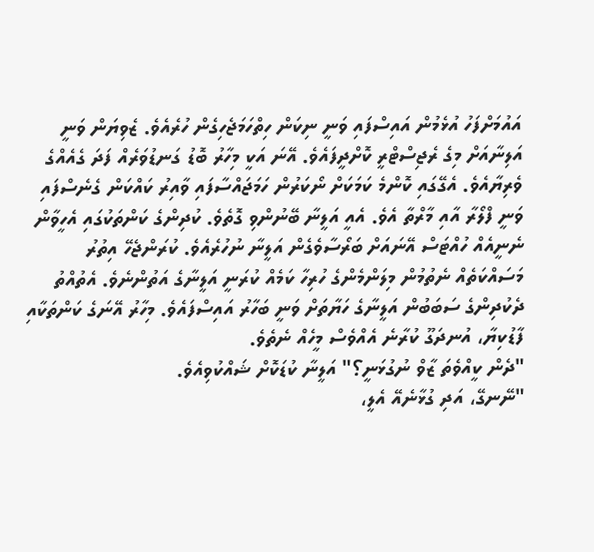އައުމަށްފަހު އުޅެމުން އައިސްފައި ވަނީ ނިކަން ހިތްހަމަޖެހިގެން ހުރެއެވެ. ޒެވިޔަން ވަނީ އަލިނާއަށް މިގެ ރެޖިސްޓްރީ ކޮށްދީފައެވެ. އޭނަ އަކީ މިހާރު ބޮޑު ގަނޑުވަރެއް ފަދަ ގެއެއްގެ ވެރިޔާއެވެ. އެގޭގައި ކޮންމެ ކަމަކަށް ނޯކަރުން ހަމަޖައްސާފައި ވާއިރު ކައްކަން ގެނެސްފައި ވަނީ ފްލޯރާ އާއި މާރްތާ އެވެ. އެއީ އަލީނާ ބޭނުންވި ގޮތެވެ. ކުދިންގެ ކަންތަކުގައި އެހީވާން ނެނީއެއް ހުއްޓަސް އޭނައަށް ބަރޯސާވެގެން އަލީނާ ނުހުރެއެވެ. ކުރަންޖެހޭ އިތުރު މަސައްކަތެއް ނެތުމުން މިލަންމެންގެ ހުރިހާ ކަމެއް ކުރަނީ އަލީނާގެ އަތުންނެވެ. އެތުއްތު ދެކުދިންގެ ސަބަބުން އަލީނާގެ ހަޔާތަށް ވަނީ ބަހާރު އައިސްފައެވެ. މިހާރު އޭނަގެ ކަންތަކާއި ފާޑުކިޔާ، އުނދަގޫ ކުރާނެ އެއްވެސް މީހެއް ނެތެވެ.
"ދެން ކީއްވެތަ ޒާވް ނުގުޅަނީ؟" އަލީނާ ކުޑަކޮށް ޝައްކުވިއެވެ.
"ނޭނގޭ، އަދި ގުޅާނެއޭ އެލީ،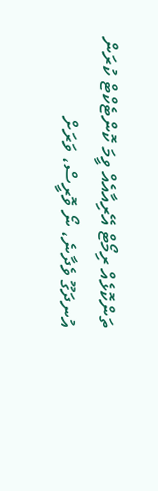ތަންކޮޅެއް ރިމޯޓް އޭރިއާއެއް ވީމަ ކޮންޓެކްޓް ކުރަން އުނދަގޫ ވެދާނެ، ނޯ ވޮރީސް، ވަރަށް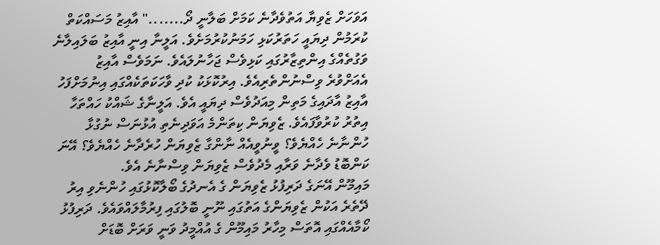އަވަހަށް ޒެވިޔާ އަތުވެދާނެ ކަމަށް ބަލާނީ ދޯ......." އާއިޒު މަސައްކަތް ކުރަމުން ދިޔައީ ހަތަރުކަޅި ހަމަނުކުރުމަށެވެ. އަލީނާ އިނީ އާއިޒު ބަލައިލާނެ ވަގުތެއްގެ އިންތިޒާރުގައި ކަޅިވެސް ޖަހާނުލައެވެ. ނަމަވެސް އާއިޒު އެއަށްވުރެ ވިސްނުންތެރިއެވެ. އިރުކޮޅަކު ކުދި ވާހަކަތަކެއްގައި އިނުމަށްފަހު އާއިޒު އާދައިގެ މަތިން މިއަދުވެސް ދިޔައީ އެވެ. އަލީނާގެ ޝައްކު ހައްތަހާ އިތުރު ކުރުވާފައެވެ. ޒެވިޔަން ކިތަންމެ އަވަދިނެތި އުޅުނަސް ނުގުޅާ ހުންނާނެ ހެއްޔެވެ؟ ވީނުވީއެއް ނާންގާ ޒެވިޔަން ހުރެދާނެ ހެއްޔެވެ؟ އޭނަ ކަންބޮޑު ވެދާނެ ވަރާއި މެދުވެސް ޒެވިޔަން ވިސްނާނެ އެވެ.
މައިމޫން އޭނަގެ ދަރިފުޅު ޒެވިޔަން ގެ އެނދުގެ ބޯލާކޮޅުގައި ހުންނެވި އިރު ދޭތެރެ އަކުން ޒެވިޔަންގެ އަތުގައި ނޫނީ ބޮލުގައި ފިރުމާލައްވައެވެ. ދަރިފުޅު ކޯމާއެއްގައި އޮތަސް މިހާރު މައިމޫން ގެ އުއްމީދު ވަނީ ވަރަށް ބޮޑަށް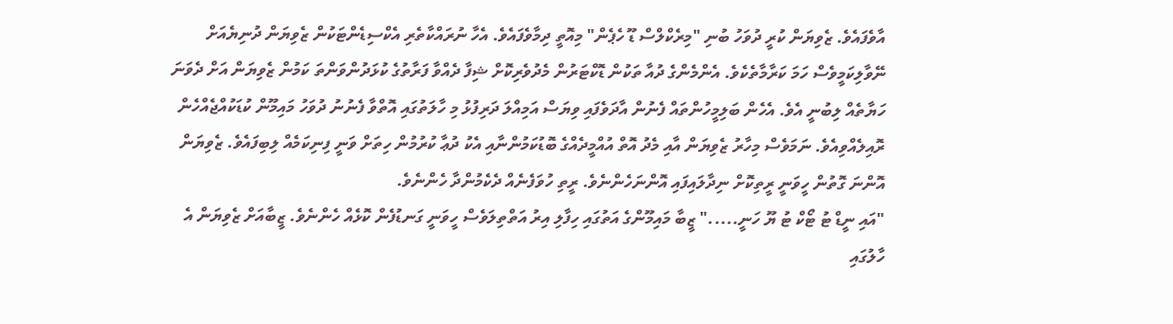އާވެފައެވެ. ޒެވިޔަން ކުރީ ދުވަހު ބުނި "މިރެކްލްސް ޑޫ ހެޕެން" މިއޮތީ ދިމާވެފައެވެ. އެހާ ނުރައްކާތެރި އެކްސިޑެންޓަކުން ޒެވިޔަން ދުނިޔެއަށް ނޭވާލިކަމީވެސް ހަމަ ކަރާމާތެކެވެ. އެންމެންގެ ދުއާ ތަކުން ޑޮކްޓަރުން މެދުވެރިކޮށް ޝިފާ ދެއްވާ ފަރާތުގެ ކުޅަދުންވަންތަ ކަމުން ޒެވިޔަން އަށް ދެވަނަ ހަޔާތެއް ލިބުނީ އެވެ. އެހެން ބަލިމީހުންތައް ފެނުން އާދަވެފައި ވިޔަސް އަމިއްލަ ދަރިފުޅު މި ހާލަތުގައި އޮތްވާ ފެނުނު ދުވަހު މައިމޫން ކުޑަކުއްޖެއްހެން ރޮއިލެއްވިއެވެ. ނަމަވެސް މިހާރު ޒެވިޔަން އާއި މެދު އޮތް އުއްމީދެއްގެ ބޮޑުކަމުންނާއި އެކު ދުޢާ ކުރުމުން ހިތަށް ވަނީ ފިނިކަމެއް ލިބިފައެވެ. ޒެވިޔަން އޮންނަ ގޮތުން ހީވަނީ ރީތިކޮށް ނިދާލައިފައި އޮންނަހެންނެވެ. ރީތި ހުވަފެނެއް ދެކެމުންދާ ހެންނެވެ.
"އައި ނީޑް ޓު ޓޯކް ޓު ޔޫ ހަނީ....." ޒީބާ މައިމޫންގެ އަތުގައި ހިފާލި އިރު އަތްތިލަވެސް ހީވަނީ ގަނޑުފެން ކޮޅެއް ހެންނެވެ. ޒީބާއަށް ޒެވިޔަން އެ ހާލުގައި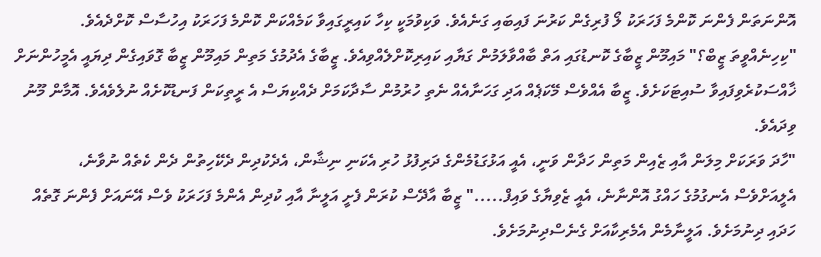އޮންނަތަން ފެންނަ ކޮންމެ ފަހަރަކު ލޯ ފުރިގެން ކަރުނަ ފައިބައި ގަނެއެވެ. ވަކިވުމަކީ ކިހާ ކައިރީގައިވާ ކަމެއްކަން ކޮންމެ ފަހަރަކު އިހުސާސް ކޮށްދެއެވެ.
"ކިހިނެއްވީތަ ޒީބް؟" މައިމޫން ޒީބާގެ ކޮނޑުގައި އަތް ބާއްވާލަމުން ގަޔާއި ކައިރިކޮށްލެއްވިއެވެ. ޒީބާގެ އެދުމުގެ މަތިން މައިމޫން ޒީބާ ގޮވައިގެން ދިޔައީ އެމީހުންނަށް ޚާއްސަކުރެވިފައިވާ ސުއިޓަކަށެވެ. ޒީބާ އެއްވެސް މޭކަޕެއް އަދި ގަހަނާއެއް ނެތި ހުރުމުން ސާދާކަމަށް ދެއްކިޔަސް އެ ރީތިކަން ފަނޑުކޮށެއް ނުލެވެއެވެ. އޮމާން މޫނު ވިދައެވެ.
"ހާދަ ވަރަކަށް މިލަން އާއި ޒެއިން މަތިން ހަދާން ވަނީ، އެއީ އަޅުގަޑުމެންގެ ދަރިފުޅު ހުރި އެކަނި ނިޝާން، އެދެކުދިން ދެކޭހިތުން ދެން ކެތެއް ނުވާނެ، އެލީއަށްވެސް އެނގުމުގެ ހައްގު އޮންނާނެ، އެއީ ޒެވިޔާގެ ވައިފް....." ޒީބާ އާދޭސް ކުރަން ފެށީ އަލީނާ އާއި ކުދިން އެންމެ ފަހަރަކު ވެސް އޭނައަށް ފެންނަ ގޮތެއް ހަދައި ދިނުމަށެވެ. އަލީނާމެން އެމެރިކާއަށް ގެނެސްދިނުމަށެވެ.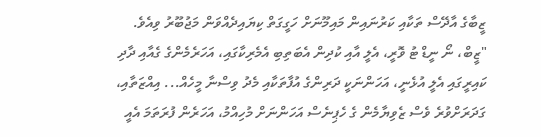ޒީބާގެ އާދޭސް ތަކާއި ކަރުނައިން މައިމޫނަށް ހަގީގަތް ކިޔައިދެއްވަން މަޖުބޫރު ވިއެވެ.
"ޒީބް، ނޯ ނީޑް ޓު ވޮރީ، އެލީ އާއި ކުދިން އެބަތިބި އެމެރިކާގައި، އަހަރެމެންގެ ގެއާއި ދާދި ކައިރީގައި އެލީ އުޅެނީ، އަހަންނަކީ ދަރިންގެ އުފާތަކާއި މެދު ވިސްނާ މީހެއް... އިއްޒަތާއި، ގަދަރަށްވުރެ ވެސް ޒެވިޔާމެން ގެ ހެޕިނެސް އަހަންނަށް މުހިއްމު، އަހަރެން ފުރަތަމަ އެއީ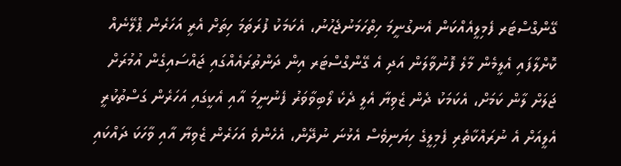ގޭންގްސްޓަރ ފެމިލީއެއްކަން އެނގުނީމަ ހިތްހަމަނުޖެހުނު، އެކަމަކު ފުރަތަމަ ހިތަށް އެރީ އަހަރެން ޕްލޭނެއް ކޮށްލާފައި އެލީމެން މާލެ ފޮނުވާލަން އަދި އެ ގޭންގްސްޓަރ އިން ދަންތުރައެއްގައި ޖައްސައިގެން އުމުރަށް ޖަލަށް ލާން ކަމަށް، އެކަމަކު ދެން ޒެވިޔާ އެލީ ދެކެ ލޯބިވާވަރު ފެނުނީމަ އާއި އެކީގައި އަހަރެން ގަސްތުކުރީ އެލީއަށް އެ ނުރައްކާތެރި ފެމިލީގެ ހިޔަނިވެސް އެޅުނަ ނުދޭން، އެހެންވެ އަހަރެން ޒެވިޔާ އާއި ވާހަކަ ދައްކައި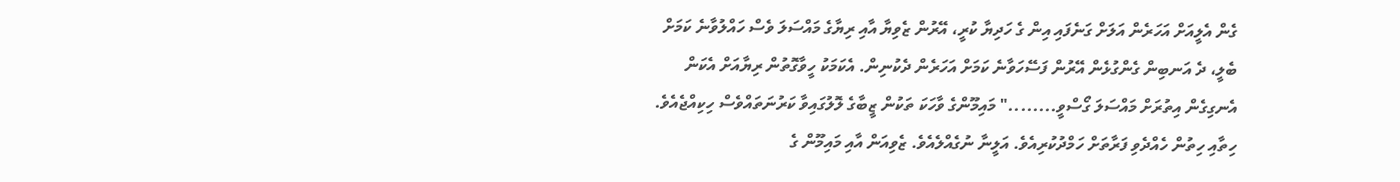ގެން އެލީއަށް އަހަރެން އަލަށް ގަނެފައި އިން ގެ ހަދިޔާ ކުރީ، އޭރުން ޒެވިޔާ އާއި ރިޔާގެ މައްސަލަ ވެސް ހައްލުވާނެ ކަމަށް ބެލީ، ދެ އަނބިން ގެންގުޅެން އޭރުން ފަސޭހަވާނެ ކަމަށް އަހަރެން ދެކުނިން. އެކަމަކު ހީވާގޮތުން ރިޔާއަށް އެކަން އެނގިގެން އިތުރަށް މައްސަލަ ގޯސްވީ........" މައިމޫންގެ ވާހަކަ ތަކުން ޒީބާގެ ލޮލުގައިވާ ކަރުނަތައްވެސް ހިކިއްޖެއެވެ. ހިތާއި ހިތުން ހެއްދެވި ފަރާތަށް ހަމްދުކުރިއެވެ. އަލީނާ ނުގެއްލެއެވެ. ޒެވިއަން އާއި މައިމޫން ގެ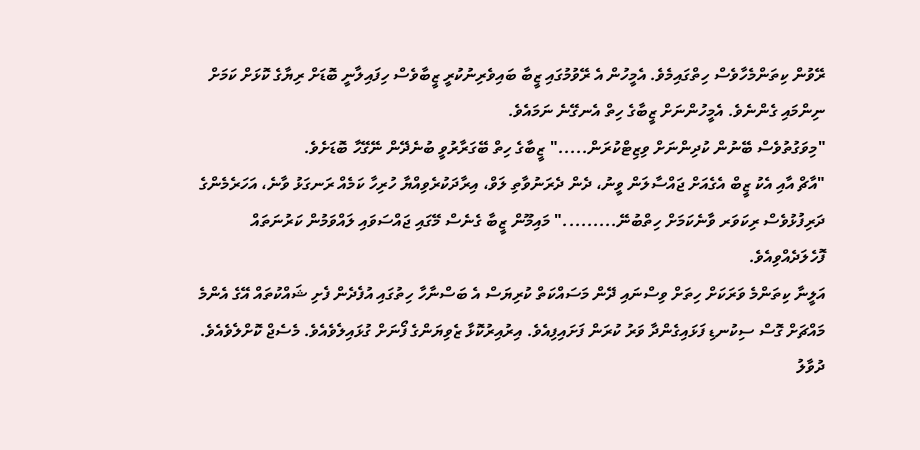ރޭވުން ކިތަންމެހާވެސް ހިތްގައިމެވެ. އެމީހުން އެ ރޭވުމުގައި ޒީބާ ބައިވެރިނުކުރީ ޒީބާވެސް ހިފައިލާނީ ބޮޑަށް ރިޔާގެ ކޮޅަށް ކަމަށް ނިންމައި ގެންނެވެ. އެމީހުންނަށް ޒީބާގެ ހިތް އެނގޭނެ ނަމައެވެ.
"މިވަގުތުވެސް ބޭނުން ކުދިންނަށް ވިޒިޓްކުރަން....." ޒީބާގެ ހިތް ބޭގަރާރުވީ ބުނެދޭން ނޭގޭހާ ބޮޑަށެވެ.
"އާޗް އާއި އެކު ޒީބް އެގެއަށް ޖައްސާލަން ވީނު، ދެން ދެރަނުވާތި ލަވް، އިރާދަކުރެވިއްޔާ ހުރިހާ ކަމެއް ރަނގަޅު ވާނެ، އަހަރެމެންގެ ދަރިފުޅުވެސް ރިކަވަރ ވާނެކަމަށް ހިތްބުނޭ........." މައިމޫން ޒީބާ ގެނެސް މޭގައި ޖައްސަވައި ލައްވަމުން ކަރުނަތައް ފޮހެލަދެއްވިއެވެ.
އަލީނާ ކިތަންމެ ވަރަކަށް ހިތަށް ވިސްނައި ދޭން މަސައްކަތް ކުރިޔަސް އެ ބަސްނާހާ ހިތުގައި އުފެދެން ފެށި ޝައްކުތައް އޭގެ އެންމެ މައްޗަށް ގޮސް ސިކުނޑި ފަޅައިގެންދާ ވަރު ކުރަން ފަށައިފިއެވެ. އިރުއިރުކޮޅާ ޒެވިޔަންގެ ފޯނަށް ގުޅައިލެވެއެވެ. މެސެޖް ކޮށްލެވެއެވެ. ދުވާލު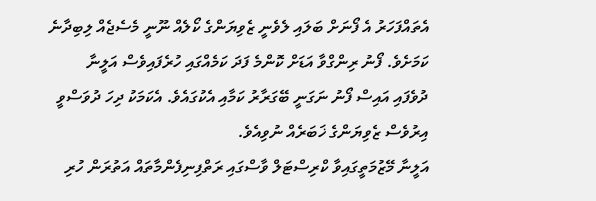އެތައްފަހަރު އެ ފޯނަށް ބަލައި ލެވެނީ ޒެވިޔަންގެ ކޯލެއް ނޫނީ މެސެޖެއް ލިބިދާނެ ކަމަށެވެ. ފޯނު ރިންގްވާ އަޑަށް ކޮންމެ ފަދަ ކަމެއްގައި ހުރެފައިވެސް އަލީނާ ދުވެފައި އައިސް ފޯނު ނަގަނީ ބޭގަރާރު ކަމާއި އެކުގައެވެ. އެކަމަކު ދިހަ ދުވަސްވީ އިރުވެސް ޒެވިޔަންގެ ޚަބަރެއް ނުވިއެވެ.
އަލީނާ މޭޒުމަތީގައިވާ ކްރިސްޓަލް ވާސްގައި ރަތްފިނިފެންމާތައް އަތުރަން ހުރި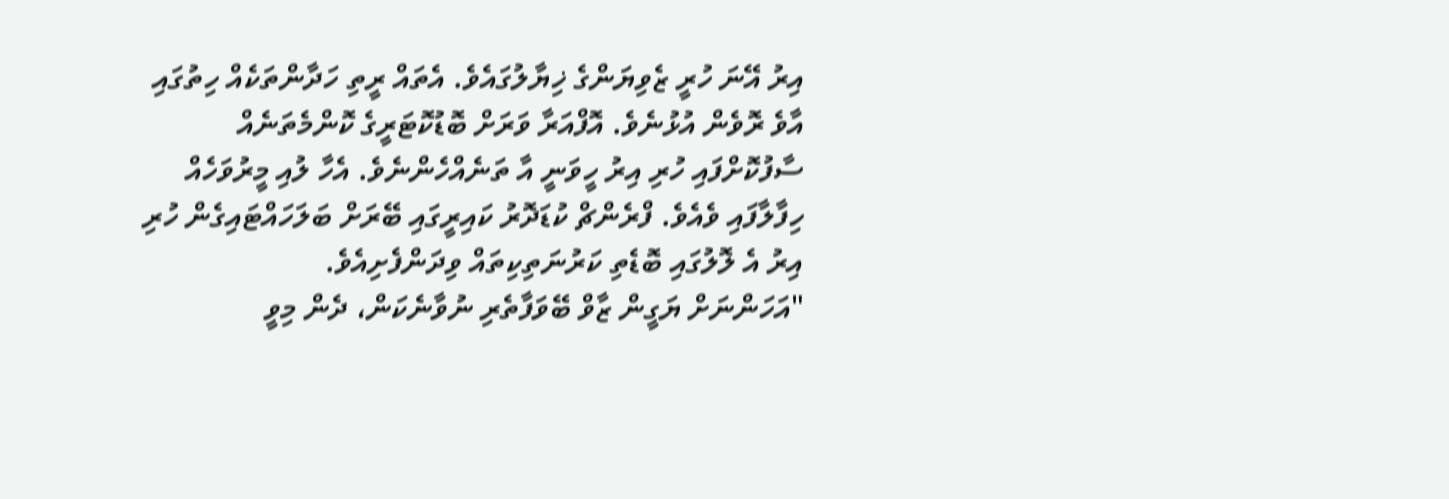އިރު އޭނަ ހުރީ ޒެވިޔަންގެ ޚިޔާލުގައެވެ. އެތައް ރީތި ހަދާންތަކެއް ހިތުގައި އާވެ ރޮވެން އުޅުނެވެ. އޮފްއަރާ ވަރަށް ބޮޑުކޮޓަރީގެ ކޮންމެތަނެއް ސާފުކޮށްފައި ހުރި އިރު ހީވަނީ އާ ތަނެއްހެންނެވެ. އެހާ ލުއި މީރުވަހެއް ހިފާލާފައި ވެއެވެ. ފްރެންޗް ކުޑަދޮރު ކައިރީގައި ބޭރަށް ބަލަހައްޓައިގެން ހުރި އިރު އެ ލޮލުގައި ބޮޑެތި ކަރުނަތިކިތައް ވިދަންފެށިއެވެ.
"އަހަންނަށް ޔަގީން ޒާވް ބޭވަފާތެރި ނުވާނެކަން، ދެން މިވީ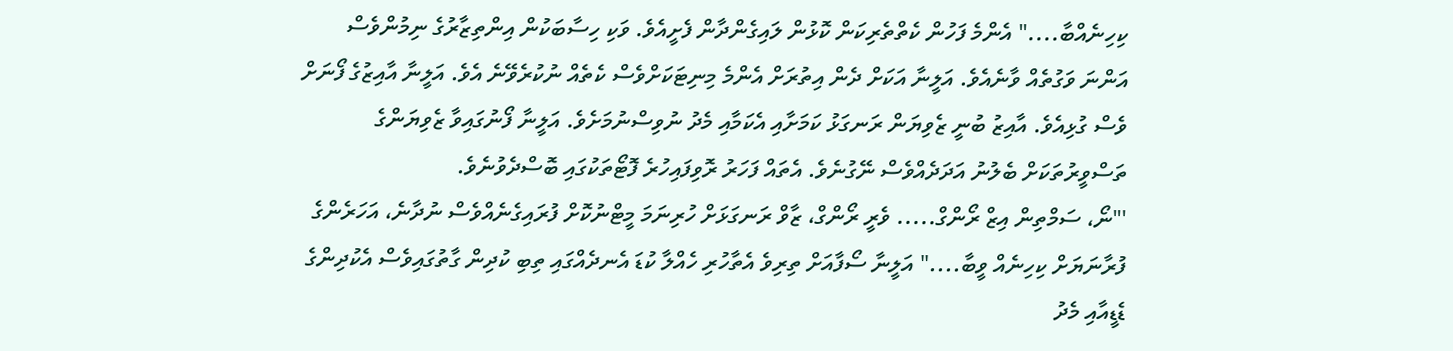ކިހިނެއްބާ...." އެންމެ ފަހުން ކެތްތެރިކަން ކޮޅުން ލައިގެންދާން ފެށީއެވެ. ވަކި ހިސާބަކުން އިންތިޒާރުގެ ނިމުންވެސް އަންނަ ވަގުތެއް ވާނެއެވެ. އަލީނާ އަކަށް ދެން އިތުރަށް އެންމެ މިނިޓަކަށްވެސް ކެތެއް ނުކުރެވޭނެ އެވެ. އަލީނާ އާއިޒުގެ ފޯނަށް ވެސް ގުޅިއެވެ. އާއިޒު ބުނީ ޒެވިޔަން ރަނގަޅު ކަމަށާއި އެކަމާއި މެދު ނުވިސްނުމަށެވެ. އަލީނާ ފޯނުގައިވާ ޒެވިޔަންގެ ތަސްވީރުތަކަށް ބެލުނު އަދަދެއްވެސް ނޭގުނެވެ. އެތައް ފަހަރު ރޮވިފައިހުރެ ފޮޓޯތަކުގައި ބޮސްދެވުނެވެ.
'"ނޯ، ސަމްތިން އިޒް ރޯންގް..... ވެރީ ރޯންގް، ޒާވް ރަނގަޅަށް ހުރިނަމަ މީޓްނުކޮށް ފުރައިގެނެއްވެސް ނުދާނެ، އަހަރެންގެ ފުރާނަޔަށް ކިހިނެއް ވީބާ...." އަލީނާ ސޯފާއަށް ތިރިވެ އެތާހުރި ހެއްލާ ކުޑަ އެނދެއްގައި ތިބި ކުދިން ގާތުގައިވެސް އެކުދިންގެ ޑެޑީއާއި މެދު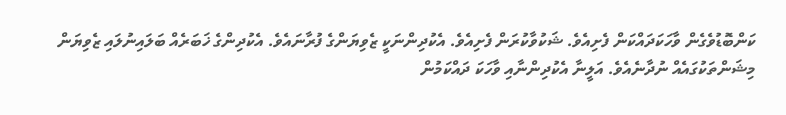ކަންބޮޑުވެގެން ވާހަކަދައްކަން ފެށިއެވެ. ޝަކުވާކުރަން ފެށިއެވެ. އެކުދިންނަކީ ޒެވިޔަންގެ ފުރާނައެވެ. އެކުދިންގެ ޚަބަރެއް ބަލައިނުލައި ޒެވިޔަން މިޝަންތަކުގައެއް ނުދާނެއެވެ. އަލީނާ އެކުދިންނާއި ވާހަކަ ދައްކަމުން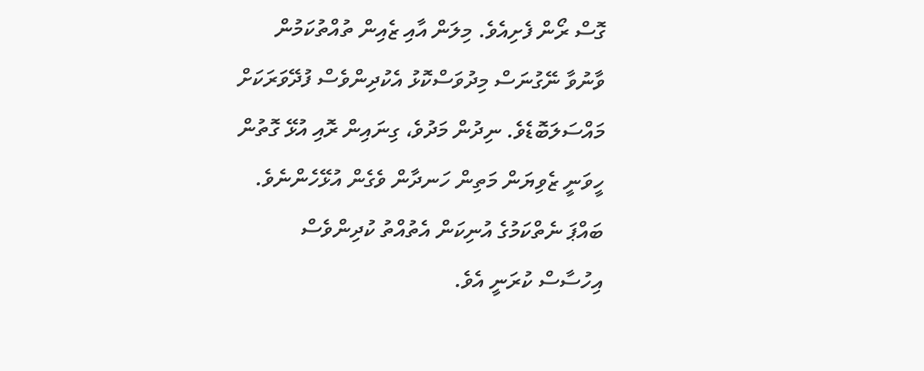ގޮސް ރޯން ފެށިއެވެ. މިލަން އާއި ޒެއިން ތުއްތުކަމުން ވާނުވާ ނޭގުނަސް މިދުވަސްކޮޅު އެކުދިންވެސް ފުދޭވަރަކަށް މައްސަލަބޮޑެވެ. ނިދުން މަދުވެ، ގިނައިން ރޮއި އުޅޭ ގޮތުން ހީވަނީ ޒެވިޔަން މަތިން ހަނދާން ވެގެން އުޅޭހެންނެވެ. ބައްޕަ ނެތްކަމުގެ އުނިކަން އެތުއްތު ކުދިންވެސް އިހުސާސް ކުރަނީ އެވެ.